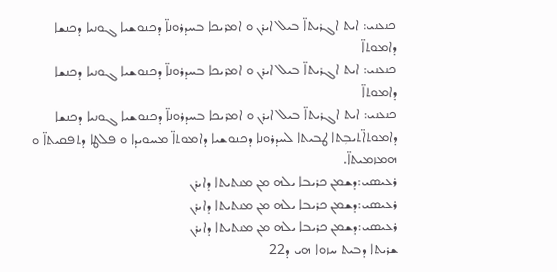ܟܢܥܢܝ: ܐܝܬ ܐܓܪܝܬܐ̈ ܒܝܠ ܐܝܪܢ ܘ ܐܡܪܝܟܐ ܒܚܕܪܘܢܐ̈ ܕܟܢܘܫܝܐ ܓܘܢܝܐ ܕܟܢܫܐ ܕܐܡܘܬܐ̈
ܟܢܥܢܝ: ܐܝܬ ܐܓܪܝܬܐ̈ ܒܝܠ ܐܝܪܢ ܘ ܐܡܪܝܟܐ ܒܚܕܪܘܢܐ̈ ܕܟܢܘܫܝܐ ܓܘܢܝܐ ܕܟܢܫܐ ܕܐܡܘܬܐ̈
ܟܢܥܢܝ: ܐܝܬ ܐܓܪܝܬܐ̈ ܒܝܠ ܐܝܪܢ ܘ ܐܡܪܝܟܐ ܒܚܕܪܘܢܐ̈ ܕܟܢܘܫܝܐ ܓܘܢܝܐ ܕܟܢܫܐ ܕܐܡܘܬܐ̈ܬܝܒܼܬܐ ܛܒܝܬܐ ܠܚܕܪܘܢܐ ܕܟܢܘܫܝܐ ܕܐܡܘܬܐ̈ ܡܚܘܝܕܐ ܘ ܦܠܛܐ ܕܬܦܩܝܬܐ̈ ܘ ܗܡܙܡܝܬܐ̈.
ܪܥܝܣܝ:ܕܫܡܢ ܟܪܝܒܐ ܝܠܗ ܡܢ ܡܢܬܝܬܐ ܕܐܝܪܢ
ܪܥܝܣܝ:ܕܫܡܢ ܟܪܝܒܐ ܝܠܗ ܡܢ ܡܢܬܝܬܐ ܕܐܝܪܢ
ܪܥܝܣܝ:ܕܫܡܢ ܟܪܝܒܐ ܝܠܗ ܡܢ ܡܢܬܝܬܐ ܕܐܝܪܢ
ܫܪܝܬܐ ܕܒܝܬ ܚܙܘܐ ܗܝ ܕ22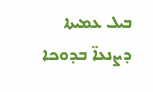ܒܝܠ ܥܡܝܬܐ ܕܨܢܥܐ̈ ܒܕܘܟܐ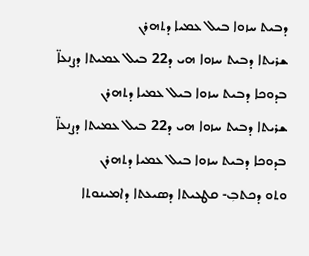ܕܒܝܬ ܚܙܘܐ ܒܝܠ ܥܡܝܐ ܕܬܗܪܢ
ܫܪܝܬܐ ܕܒܝܬ ܚܙܘܐ ܗܝ ܕ22 ܒܝܠ ܥܡܝܬܐ ܕܨܢܥܐ̈ ܒܕܘܟܐ ܕܒܝܬ ܚܙܘܐ ܒܝܠ ܥܡܝܐ ܕܬܗܪܢ
ܫܪܝܬܐ ܕܒܝܬ ܚܙܘܐ ܗܝ ܕ22 ܒܝܠ ܥܡܝܬܐ ܕܨܢܥܐ̈ ܒܕܘܟܐ ܕܒܝܬ ܚܙܘܐ ܒܝܠ ܥܡܝܐ ܕܬܗܪܢ
ܘܬܘ ܕܟܬܒܼ- ܩܛܥܝܬܐ ܕܣܝܥܬܐ ܕܐܡܝܢܘܬܐ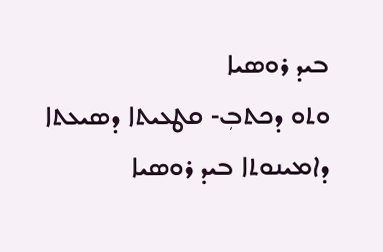ܒܝܕ ܪܘܣܝܐ
ܘܬܘ ܕܟܬܒܼ- ܩܛܥܝܬܐ ܕܣܝܥܬܐ ܕܐܡܝܢܘܬܐ ܒܝܕ ܪܘܣܝܐ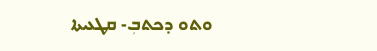ܘܬܘ ܕܟܬܒܼ- ܩܛܥܝܬܐ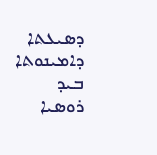ܕܣܝܥܬܐ ܕܐܡܝܢܘܬܐ ܒܝܕ ܪܘܣܝܐ